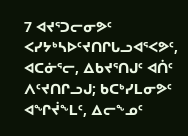7 ᐊᔪᕐᑐᓕᓂᕗᑦ ᐸᓯᔭᒃᓴᐅᑦᔪᑎᒋᒐᓗᐊᕐᐸᕗᑦ, ᐊᑕᓃᕐᓕ, ᐃᑲᔪᕐᑎᒍᑦ ᐊᑏᑦ ᐱᑦᔪᑎᒋᓗᒍ; ᑲᑕᒃᓯᒪᓂᕗᑦ ᐊᖏᔫᖕᒪᑦ, ᐃᓕᖕᓄᑦ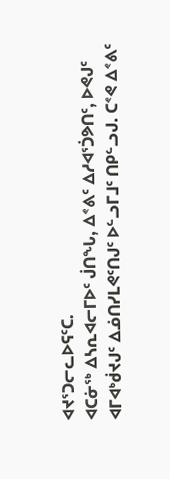ᐊᔪᕐᑐᓕᓚᐅᕋᑦᑕ.
ᐊᑕᓃᖅ ᐃᓴᕆᐊᓕᒥᐅᑦ ᒎᑎᖓ, ᐃᕝᕕᑦ ᐃᓱᐊᕐᑑᕗᑎᑦ, ᐅᕙᒍᑦ ᐊᒥᐊᒃᑰᔪᒍᑦ ᐃᓅᑎᓯᒪᕙᑦᑎᒍᑦ ᐅᓪᓗᒥᒧᑦ ᑎᑭᓪᓗᒍ. ᑕᕝᕙ ᐃᕝᕕᑦ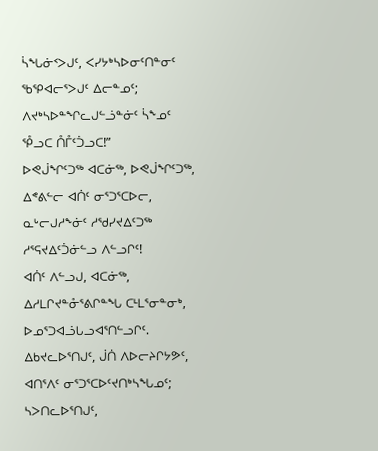ᓵᖓᓃᑉᐳᒍᑦ, ᐸᓯᔭᒃᓴᐅᓂᑦᑎᓐᓂᑦ ᖃᕿᐊᓕᕐᐳᒍᑦ ᐃᓕᓐᓄᑦ; ᐱᔪᒃᓴᐅᓐᖏᓚᒍᓪᓘᓐᓃᑦ ᓵᖕᓄᑦ ᕾᓗᑕ ᑍᒤᑦᑑᓗᑕ!”
ᐅᕙᒎᖏᑦᑐᖅ ᐊᑕᓃᖅ, ᐅᕙᒎᖏᑦᑐᖅ, ᐃᕝᕕᓪᓕ ᐊᑏᑦ ᓂᕐᑐᕐᑕᐅᓕ, ᓇᒡᓕᒍᓱᖕᓃᑦ ᓱᖁᓯᔪᐃᑦᑐᖅ ᓱᕐᕋᔪᐃᑦᑑᓃᓪᓗ ᐱᓪᓗᒋᑦ!
ᐊᑏᑦ ᐱᓪᓗᒍ, ᐊᑕᓃᖅ, ᐃᓱᒪᒋᔪᓐᓁᕐᕕᒋᓐᖓ ᑕᒻᒪᕐᓂᓐᓂᒃ, ᐅᓄᕐᑐᐊᓘᒐᓗᐊᕐᑎᓪᓗᒋᑦ.
ᐃᑲᔪᓚᐅᕐᑎᒍᑦ, ᒎᑏ ᐱᐅᓕᔨᒋᔭᕗᑦ, ᐊᑎᕐᐱᑦ ᓂᕐᑐᕐᑕᐅᑦᔪᑎᒃᓴᖓᓄᑦ; ᓴᐳᑎᓚᐅᕐᑎᒍᑦ,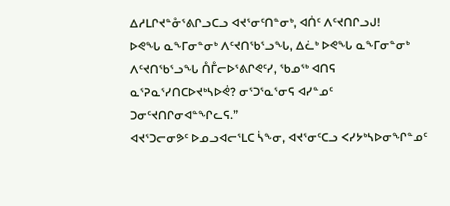ᐃᓱᒪᒋᔪᓐᓁᕐᕕᒋᓗᑕᓗ ᐊᔪᕐᓂᑦᑎᓐᓂᒃ, ᐊᑏᑦ ᐱᑦᔪᑎᒋᓗᒍ!
ᐅᕙᖓ ᓇᖕᒥᓂᓐᓂᒃ ᐱᑦᔪᑎᖃᕐᓗᖓ, ᐃᓛᒃ ᐅᕙᖓ ᓇᖕᒥᓂᓐᓂᒃ ᐱᑦᔪᑎᖃᕐᓗᖓ ᑍᒤᓕᐅᕐᕕᒋᕙᑦᓯ, ᖃᓄᖅ ᐊᑎᕋ ᓇᕐᕈᓇᕐᓯᑎᑕᐅᔪᒃᓴᐅᕚ? ᓂᕐᑐᕐᓇᕐᓂᕋ ᐊᓯᓐᓄᑦ ᑐᓂᑦᔪᑎᒋᓂᐊᓐᖏᓚᕋ.”
ᐊᔪᕐᑐᓕᓂᕗᑦ ᐅᓄᓗᐊᓕᕐᒪᑕ ᓵᖕᓂ, ᐊᔪᕐᓂᑦᑕᓗ ᐸᓯᔭᒃᓴᐅᓂᖏᓐᓄᑦ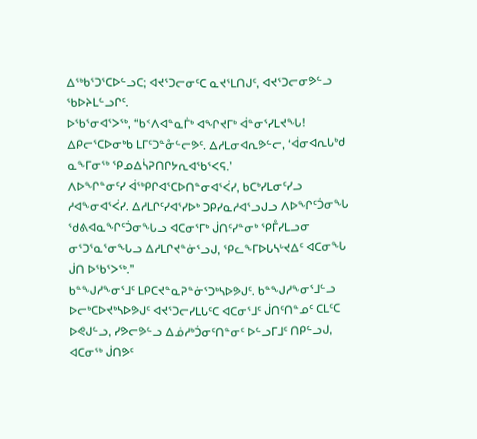ᐃᖅᑲᕐᑐᕐᑕᐅᓪᓗᑕ; ᐊᔪᕐᑐᓕᓂᑦᑕ ᓇᔪᕐᒪᑎᒍᑦ, ᐊᔪᕐᑐᓕᓂᕗᓪᓗ ᖃᐅᔨᒪᓪᓗᒋᑦ.
ᐅᖃᕐᓂᐊᕐᐳᖅ, “ᑲᑉᐱᐊᓐᓇᒦᒃ ᐊᖏᔪᒥᒃ ᐋᓐᓂᕐᓯᒪᔪᖓ! ᐃᑭᓕᕐᑕᐅᓂᒃᑲ ᒪᒥᑦᑐᓐᓁᓪᓕᕗᑦ. ᐃᓱᒪᓂᐊᕆᕗᓪᓕ, ‘ᐋᓂᐊᕆᒐᒃᑯ ᓇᖕᒥᓂᖅ ᕿᓄᐃᓵᕈᑎᒋᔭᕆᐊᖃᕐᐸᕋ.’
ᐱᐅᖏᓐᓂᑦᓯ ᐋᖅᑭᒋᐊᕐᑕᐅᑎᓐᓂᐊᕐᐹᓯ, ᑲᑕᒃᓯᒪᓂᑦᓯᓗ ᓱᐊᖕᓂᐊᕐᐹᓯ. ᐃᓱᒪᒋᑦᓯᐊᕐᓯᐅᒃ ᑐᑭᓯᓇᓱᐊᕐᓗᒍᓗ ᐱᐅᖏᑦᑑᓂᖓ ᖁᕕᐊᓇᖏᑦᑑᓂᖓᓗ ᐊᑕᓂᕐᒥᒃ ᒎᑎᑦᓯᓐᓂᒃ ᕿᒤᓯᒪᓗᓂ ᓂᕐᑐᕐᓇᕐᓂᖓᓗ ᐃᓱᒪᒋᔪᓐᓃᕐᓗᒍ, ᕿᓚᖕᒥᐅᒐᓴᒡᔪᐃᑦ ᐊᑕᓂᖓ ᒎᑎ ᐅᖃᕐᐳᖅ.”
ᑲᓐᖑᓱᖕᓂᕐᒧᑦ ᒪᑭᑕᔪᓐᓇᕈᓐᓃᕐᑐᒃᓴᐅᕗᒍᑦ. ᑲᓐᖑᓱᖕᓂᕐᒧᓪᓗ ᐅᓕᒃᑕᐅᔪᒃᓴᐅᕗᒍᑦ ᐊᔪᕐᑐᓕᓯᒪᒐᑦᑕ ᐊᑕᓂᕐᒧᑦ ᒎᑎᑦᑎᓐᓄᑦ ᑕᒪᑦᑕ ᐅᕙᒍᓪᓗ, ᓯᕗᓕᕗᓪᓗ ᐃᓅᓱᒃᑑᓂᑦᑎᓐᓂᑦ ᐅᓪᓗᒥᒧᑦ ᑎᑭᓪᓗᒍ, ᐊᑕᓂᖅ ᒎᑎᕗᑦ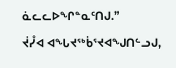ᓈᓚᓚᐅᖏᓐᓇᑦᑎᒍ.”
ᔫᓮᐊ ᐊᖓᔪᖅᑳᕐᔪᐊᖑᑎᓪᓗᒍ,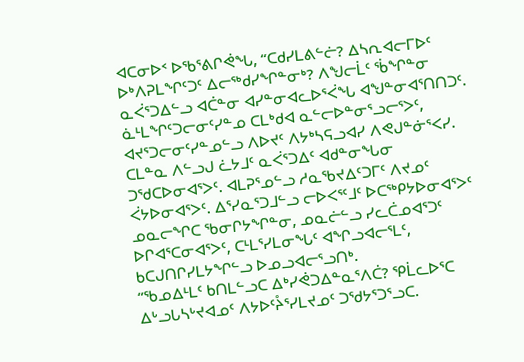ᐊᑕᓂᐅᑉ ᐅᖃᕐᕕᒋᕚᖓ, “ᑕᑯᓯᒪᕕᓪᓖ? ᐃᓴᕆᐊᓕᒥᐅᑦ ᐅᒃᐱᕈᒪᖏᑦᑐᑦ ᐃᓕᖅᑯᓯᖏᓐᓂᒃ? ᐱᖑᓕᒫᑦ ᖄᖏᓐᓂ ᓇᐹᕐᑐᐃᓪᓗ ᐊᑖᓐᓂ ᐊᓯᓐᓂᐊᓚᐅᕐᐹᖓ ᐊᖑᓐᓂᐊᕐᑎᑎᑐᑦ.
ᓈᒻᒪᖏᑦᑐᓕᓂᑦᓯᓐᓄ ᑕᒪᒃᑯᐊ ᓇᓪᓕᐅᓐᓂᕐᓗᓕᕐᐳᑦ, ᐊᔪᕐᑐᓕᓂᑦᓯᓐᓄᓪᓗ ᐱᐅᔪᑦ ᐱᔭᒃᓴᕋᓗᐊᓯ ᐱᕙᒍᓐᓃᕐᐸᓯ.
ᑕᒪᓐᓇ ᐱᓪᓗᒍ ᓛᔭᒧᑦ ᓇᐹᕐᑐᐃᑦ ᐊᑯᓐᓂᖓᓂ ᑐᖁᑕᐅᓂᐊᕐᐳᑦ. ᐊᒪᕈᕐᓄᓪᓗ ᓱᓇᖃᔪᐃᑦᑐᒥᑦ ᐱᔪᓄᑦ ᐹᔭᐅᓂᐊᕐᐳᑦ. ᐃᕐᓯᓇᕐᑐᒧᓪᓗ ᓕᐅᐸᕐᑦᒧᑦ ᐅᑕᖅᑭᔭᐅᓂᐊᕐᐳᑦ ᓄᓇᓕᖏᑕ ᖃᓂᒋᔭᖏᓐᓂ, ᓄᓇᓖᓪᓗ ᓯᓚᑖᓄᐊᕐᑐᑦ ᐅᒋᐊᕐᑕᓂᐊᕐᐳᑦ, ᑕᒻᒪᕐᓯᒪᓂᖓᑦ ᐊᖏᓗᐊᓕᕐᒪᑦ, ᑲᑕᒍᑎᒋᓯᒪᔭᖏᓪᓗ ᐅᓄᓗᐊᓕᕐᓗᑎᒃ.
“ᖃᓄᐃᒻᒪᑦ ᑲᑎᒪᓪᓗᑕ ᐃᒃᓯᕚᑐᐃᓐᓇᕐᐱᑖ? ᕿᒫᓚᐅᕐᑕ ᐃᒡᓗᒐᓴᒡᔪᐊᓄᑦ ᐱᔭᐅᑦᔧᕐᓯᒪᔪᓄᑦ ᑐᖁᔭᕐᑐᕐᓗᑕ.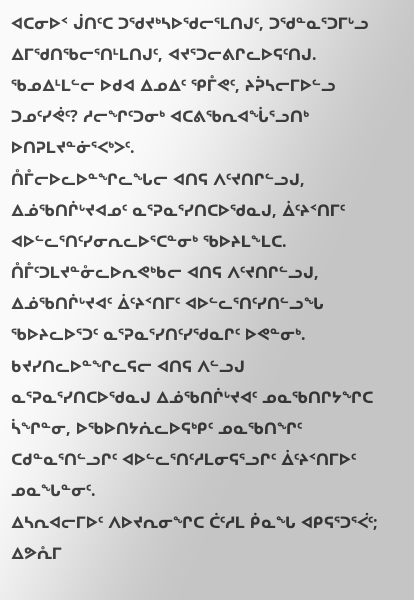ᐊᑕᓂᐅᑉ ᒎᑎᑦᑕ ᑐᖁᔪᒃᓴᐅᖁᓕᕐᒪᑎᒍᑦ, ᑐᖁᓐᓇᕐᑐᒥᒡᓗ ᐃᒥᖁᑎᖃᓕᕐᑎᒻᒪᑎᒍᑦ, ᐊᔪᕐᑐᓕᕕᒋᓚᐅᕋᑦᑎᒍ.
ᖃᓄᐃᒻᒪᓪᓕ ᐅᑯᐊ ᐃᓄᐃᑦ ᕿᒤᕙᑦ, ᔨᕉᓴᓕᒥᐅᓪᓗ ᑐᓄᑦᓯᕚᑦ? ᓱᓕᖏᑦᑐᓂᒃ ᐊᑕᕕᖃᕆᐊᖔᕐᓗᑎᒃ ᐅᑎᕈᒪᔪᓐᓃᕐᐸᒃᐳᑦ.
ᑍᒤᓕᐅᓚᐅᓐᖏᓚᖓᓕ ᐊᑎᕋ ᐱᑦᔪᑎᒋᓪᓗᒍ, ᐃᓅᖃᑎᒌᒡᔪᐊᓄᑦ ᓇᕐᕈᓇᕐᓯᑎᑕᐅᖁᓇᒍ, ᐄᑦᔨᑉᑎᒥᑦ ᐊᐅᓪᓚᕐᑎᑦᓯᓂᕆᓚᐅᕐᑕᓐᓂᒃ ᖃᐅᔨᒪᖕᒪᑕ.
ᑍᒤᑦᑐᒪᔪᓐᓁᓚᐅᕆᕙᒃᑲᓕ ᐊᑎᕋ ᐱᑦᔪᑎᒋᓪᓗᒍ, ᐃᓅᖃᑎᒌᒡᔪᐊᑦ ᐄᑦᔨᑉᑎᒥᑦ ᐊᐅᓪᓚᕐᑎᑦᓯᑎᓪᓗᖓ ᖃᐅᔨᓚᐅᕐᑐᑦ ᓇᕐᕈᓇᕐᓯᑎᑦᓯᖁᓇᒋᑦ ᐅᕙᓐᓂᒃ.
ᑲᔪᓯᑎᓚᐅᓐᖏᓚᕋᓕ ᐊᑎᕋ ᐱᓪᓗᒍ ᓇᕐᕈᓇᕐᓯᑎᑕᐅᖁᓇᒍ ᐃᓅᖃᑎᒌᒡᔪᐊᑦ ᓄᓇᖃᑎᒋᔭᖏᑕ ᓵᖏᓐᓂ, ᐅᖃᐅᑎᔭᕇᓚᐅᕋᒃᑭᑦ ᓄᓇᖃᑎᖏᑦ ᑕᑯᓐᓇᕐᑎᓪᓗᒋᑦ ᐊᐅᓪᓚᕐᑎᑦᓱᒪᓂᕋᕐᓗᒋᑦ ᐄᑦᔨᑉᑎᒥᐅᑦ ᓄᓇᖓᓐᓂᑦ.
ᐃᓴᕆᐊᓕᒥᐅᑦ ᐱᐅᔪᕆᓂᖏᑕ ᑖᑦᓱᒪ ᑮᓇᖓ ᐊᑭᕋᕐᑐᕐᐹᑦ; ᐃᕗᕅᒥ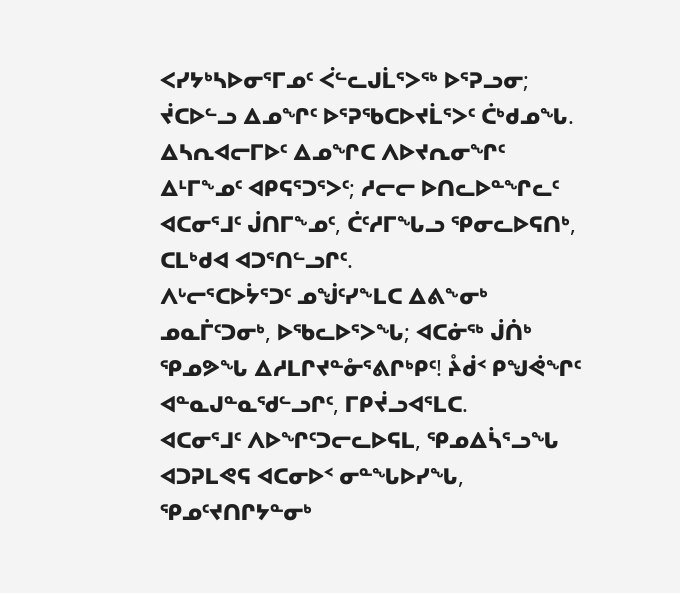ᐸᓯᔭᒃᓴᐅᓂᕐᒥᓄᑦ ᐹᓪᓚᒍᒫᕐᐳᖅ ᐅᕐᕈᓗᓂ; ᔫᑕᐅᓪᓗ ᐃᓄᖏᑦ ᐅᕐᕈᖃᑕᐅᔪᒫᕐᐳᑦ ᑖᒃᑯᓄᖓ.
ᐃᓴᕆᐊᓕᒥᐅᑦ ᐃᓄᖏᑕ ᐱᐅᔪᕆᓂᖏᑦ ᐃᒻᒥᖕᓄᑦ ᐊᑭᕋᕐᑐᕐᐳᑦ; ᓱᓕᓕ ᐅᑎᓚᐅᓐᖏᓚᑦ ᐊᑕᓂᕐᒧᑦ ᒎᑎᒥᖕᓄᑦ, ᑖᑦᓱᒥᖓᓗ ᕿᓂᓚᐅᕋᑎᒃ, ᑕᒪᒃᑯᐊ ᐊᑐᕐᑎᓪᓗᒋᑦ.
ᐱᒡᓕᕐᑕᐅᔮᕐᑐᑦ ᓄᖒᑦᓯᖕᒪᑕ ᐃᕕᖕᓂᒃ ᓄᓇᒦᑦᑐᓂᒃ, ᐅᖃᓚᐅᕐᐳᖓ; ᐊᑕᓃᖅ ᒎᑏᒃ ᕿᓄᕗᖓ ᐃᓱᒪᒋᔪᓐᓁᕐᕕᒋᒃᑭᑦ! ᔧᑰᑉ ᑭᖑᕚᖏᑦ ᐊᓐᓇᒍᓐᓇᖁᓪᓗᒋᑦ, ᒥᑭᔫᓗᐊᕐᒪᑕ.
ᐊᑕᓂᕐᒧᑦ ᐱᐅᖏᑦᑐᓕᓚᐅᕋᒪ, ᕿᓄᐃᓵᕐᓗᖓ ᐊᑐᕈᒪᕙᕋ ᐊᑕᓂᐅᑉ ᓂᓐᖓᐅᓯᖓ, ᕿᓄᑦᔪᑎᒋᔭᓐᓂᒃ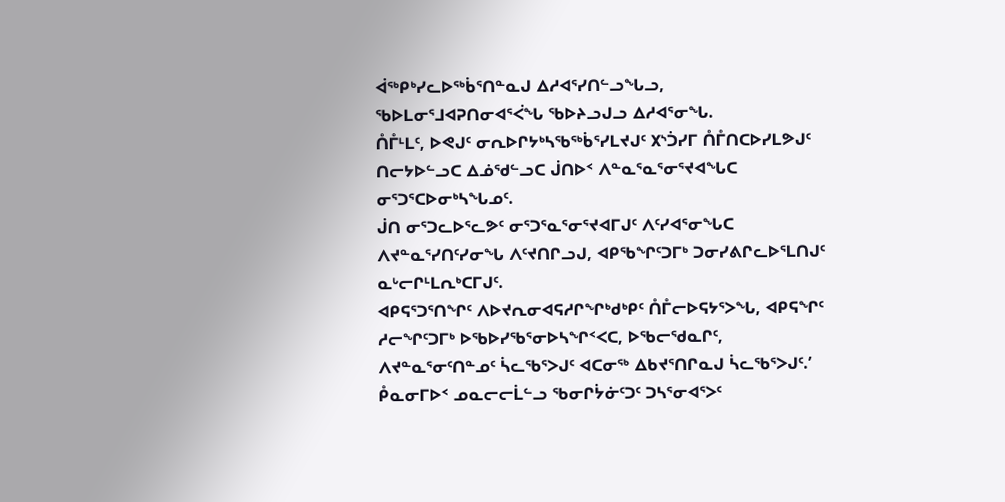ᐋᖅᑭᒃᓯᓚᐅᖅᑳᕐᑎᓐᓇᒍ ᐃᓱᐊᕐᓯᑎᓪᓗᖓᓗ, ᖃᐅᒪᓂᕐᒧᐊᕈᑎᓂᐊᕐᐹᖓ ᖃᐅᔨᓗᒍᓗ ᐃᓱᐊᕐᓂᖓ.
ᑍᒤᒻᒪᑦ, ᐅᕙᒍᑦ ᓂᕆᐅᒋᔭᒃᓴᖃᖅᑳᕐᓯᒪᔪᒍᑦ ᙭ᔅᑑᓯᒥ ᑍᒤᑎᑕᐅᓯᒪᕗᒍᑦ ᑎᓕᔭᐅᓪᓗᑕ ᐃᓅᖁᓪᓗᑕ ᒎᑎᐅᑉ ᐱᓐᓇᕐᓇᕐᓂᕐᔪᐊᖓᑕ ᓂᕐᑐᕐᑕᐅᓂᒃᓴᖓᓄᑦ.
ᒎᑎ ᓂᕐᑐᓚᐅᕐᓚᕗᑦ ᓂᕐᑐᕐᓇᕐᓂᕐᔪᐊᒥᒍᑦ ᐱᑦᓯᐊᕐᓂᖓᑕ ᐱᔪᓐᓇᕐᓯᑎᑦᓯᓂᖓ ᐱᑦᔪᑎᒋᓗᒍ, ᐊᑭᖃᖏᑦᑐᒥᒃ ᑐᓂᓯᕕᒋᓚᐅᕐᒪᑎᒍᑦ ᓇᒡᓕᒋᒻᒪᕆᒃᑕᒥᒍᑦ.
ᐊᑭᕋᕐᑐᕐᑎᖏᑦ ᐱᐅᔪᕆᓂᐊᕋᓱᒋᖏᒃᑯᒃᑭᑦ ᑍᒤᓕᐅᕋᔭᕐᐳᖓ, ᐊᑭᕋᖏᑦ ᓱᓕᖏᑦᑐᒥᒃ ᐅᖃᐅᓯᖃᕐᓂᐅᓴᖏᑉᐸᑕ, ᐅᖃᓕᖁᓇᒋᑦ, ᐱᔪᓐᓇᕐᓂᑦᑎᓐᓄᑦ ᓵᓚᖃᕐᐳᒍᑦ ᐊᑕᓂᖅ ᐃᑲᔪᕐᑎᒋᓇᒍ ᓵᓚᖃᕐᐳᒍᑦ.’
ᑬᓇᓂᒥᐅᑉ ᓄᓇᓕᓕᒫᓪᓗ ᖃᓂᒋᔮᓃᑦᑐᑦ ᑐᓴᕐᓂᐊᕐᐳᑦ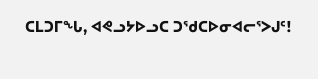ᑕᒪᑐᒥᖓ, ᐊᕙᓗᔭᐅᓗᑕ ᑐᖁᑕᐅᓂᐊᓕᕐᐳᒍᑦ!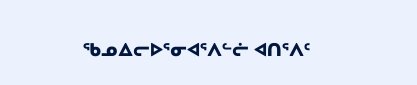ᖃᓄᐃᓕᐅᕐᓂᐊᕐᐱᓪᓖ ᐊᑎᕐᐱᑦ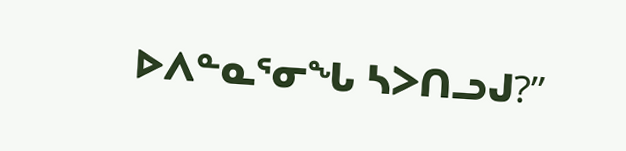ᐅᐱᓐᓇᕐᓂᖓ ᓴᐳᑎᓗᒍ?”